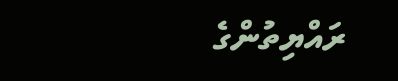ރައްޔިތުންގެ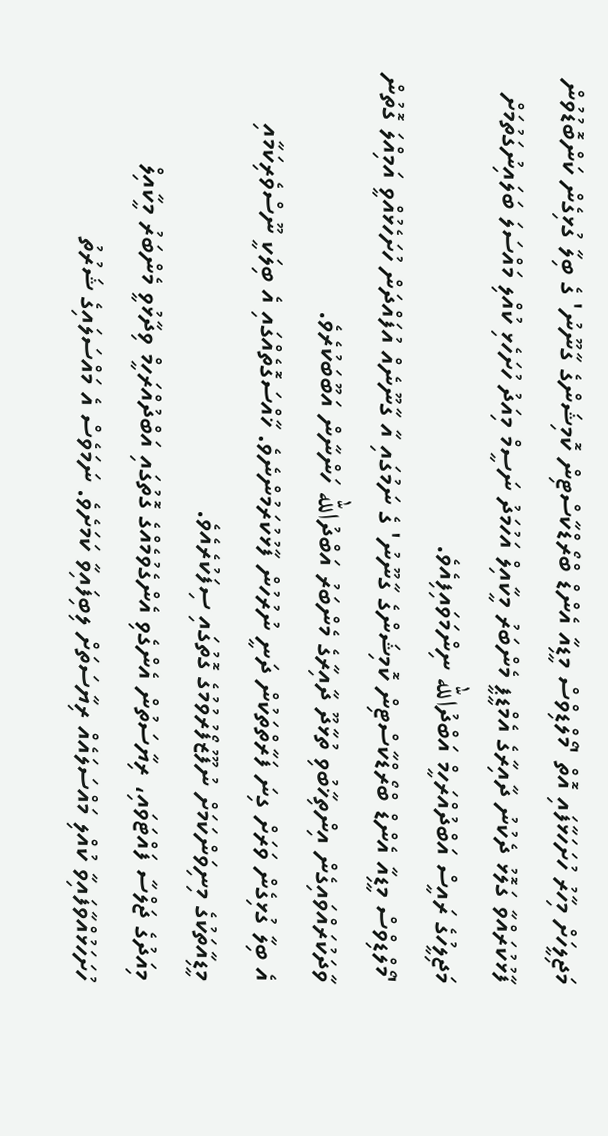މަޖިލީހަށް މިހާރު ހުށަހަޅާފައި އޮތް 'މޯލްޑިވްސް މީޑިއާ އެންޑް ބްރޯޑްކާސްޓިން ކޮމިޝަންގެ ގާނޫނު' ގެ ބިލާ ގުޅިގެން ކަންބޮޑުވުން ފާޅުކުރައްވާ ގަލޮޅު ދެކުނު ދާއިރާގެ އެމްޑީޕީ މެންބަރު މީކާއިލް އަހުމަދު ނަސީމް މިއަދު ހުށަހެޅި ކުއްލި މައްސަލަ ބަލައިނުގަތުމަށް މަޖިލީހުގެ ރައީސް އަބްދުއްރަހީމް އަބްދުالله ނިންމަވައިފިއެވެ.
'މޯލްޑިވްސް މީޑިއާ އެންޑް ބްރޯޑްކާސްޓިން ކޮމިޝަންގެ ގާނޫނު' ގެ ނަމުގައި އާ ގާނޫނެއް އުފައްދަން ހުށަހެޅުއްވީ އަމިއްލަ ގޮތުން ވާދަކުރައްވައިގެން އިންތިޚާބުވި ތުޅާދޫ ދާއިރާގެ މެންބަރު އަބްދުالله ހަންނާން އަބޫބަކުރެވެ.
އެ ބިލާ ގުޅިގެން ވަރަށް ގިނަ ފަރާތްތަކުން ދަނީ ނުރުހުން ފާޅުކުރަމުންނެވެ. ޚާއްސަގޮތެއްގައި އެ ބިލަކީ ނޫސްވެރިކަމާއި މީޑިއާތަކުގެ މިނިވަންކަމަށް ނުފޫޒުފޯރުވުމުގެ ގޮތުގައި ސިފަކުރެއެވެ.
މިއަދުގެ ޖަލްސާ ފައްޓަވައި، ރިޔާސަތުން އެންގެވި އެންގެވުމެއްގެ ގޮތުގައި އަބްދުއްރަހީމް ވިދާޅުވީ މެންބަރު މީކާއިލް ހުށަހަޅުއްވާފައިވާ ކުއްލި މައްސަލައެއް ރިޔާސަތަށް ލިބިފައިވާ ކަމަށެވެ. ނަމަވެސް އެ މައްސަލައިގެ ޝަރުތު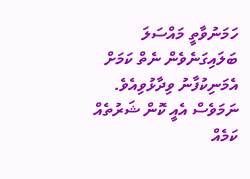ހަމަނުވާތީ މައްސަލަ ބަލައިގަނެވެން ނެތް ކަމަށް އެމަނިކުފާނު ވިދާޅުވިއެވެ. ނަމަވެސް އެއީ ކޮން ޝަރުތެއް ކަމެއް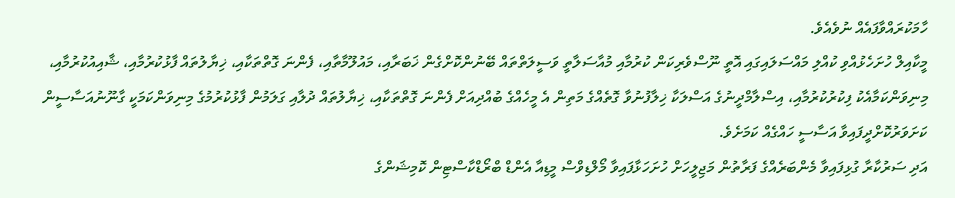ހާމަކުރައްވާފައެއް ނުވެއެވެ.
މީކާއިލް ހުށަހެޅުއްވި ކުއްލި މައްސަލައިގައި އޮތީ ނޫސްވެރިކަން ކުރުމާއި މުއާސަލާތީ ވަސީލަތްތައް ބޭނުންކޮށްގެން ޚަބަރާއި، މައުލޫމާތާއި، ފެންނަ ގޮތްތަކާއި، ޚިޔާލުތައް ފާޅުކުރުމާއި، ޝާއިއުކުރުމާއި، މިނިވަންކަމާއެކު ފިކުރުކުރުމާއި، އިސްލާމްދީނުގެ އަސްލަކާ ޚިލާފުނުވާ ގޮތެއްގެ މަތިން އެ މީހެއްގެ ބުއްދިއަށް ފެންނަ ގޮތްތަކާއި، ޚިޔާލުތައް ދުލާއި ގަލަމުން ފާޅުކުރުމުގެ މިނިވަންކަމަކީ ގާނޫނުއަސާސީން ކަށަވަރުކޮށްދީފައިވާ އަސާސީ ހައްގެއް ކަމަށެވެ.
އަދި ސަރުކާރާ ގުޅިފައިވާ މެންބަރެއްގެ ފަރާތުން މަޖިލީހަށް ހުށަހަޅާފައިވާ މޯލްޑިވްސް މީޑިއާ އެންޑް ބްރޯޑްކާސްޓިން ކޮމިޝަންގެ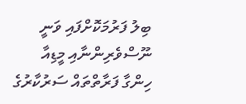ބިލު ފަރުމަކޮށްފައި ވަނީ ނޫސްވެރިންނާއި މީޑިއާ ހިންގާ ފަރާތްތައް ސަރުކާރުގެ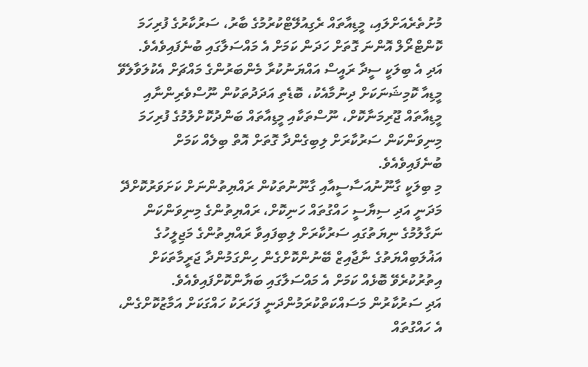މުށުތެރެއަށްލައި، މީޑިއާތައް ރެގިއުލޭޓްކުރުމުގެ ބާރު، ސަރުކާރުގެ ފުރިހަމަ ކޮންޓްރޯލް އޮންނަ ގޮތަށް ހަދަން ކަމަށް އެ މައްސަލާގައި ބުނެފައިވެއެވެ.
އަދި އެ ބިލަކީ ސީދާ ރައީސް އައްޔަނުކުރާ މެންބަރުންގެ މައްޗަށް އެކުލަވާލެވޭ މީޑިއާ ކޮމިޝަނަކަށް ދިނުމާއެކު، ބޮޑެތި އަދަދުތަކުން ނޫސްވެރިންނާއި މީޑިއާތައް ޖޫރިމަނާކޮށް، ނޫސްތަކާއި މީޑިއާތައް ބަންދުކޮށްލުމުގެ ފުރިހަމަ މިނިވަންކަން ސަރުކާރަށް ލިބިގެންދާ ގޮތަށް އޮތް ބިލެއް ކަމަށް ބުނެފައިވެއެވެ.
މި ބިލަކީ ގާނޫނުއަސާސީއާއި ގާނޫނުތަކުން ރައްޔިތުންނަށް ކަށަވަރުކޮށްދޭ މަދަނީ އަދި ސިޔާސީ ހައްގުތައް ހަނިކޮށް، ރައްޔިތުންގެ މިނިވަންކަން ނަގާލުމުގެ ނިޔަތުގައި ސަރުކާރަށް ލިބިފައިވާ ރައްޔިތުންގެ މަޖިލީހުގެ އަޣުލަބިއްޔަތުގެ ނާޖާއިޒް ބޭނުންކޮށްގެން ހިންގަމުންދާ ޖަރީމާތަކަށް އިތުރުކުރެވޭ ބޮޅެއް ކަމަށް އެ މައްސަލާގައި ބަޔާންކޮށްފައިވެއެވެ.
އަދި ސަރުކާރުން މަސައްކަތްކުރަމުންދަނީ ފަހަރަކު ހައްގަކަށް އަމާޒުކޮށްގެން، އެ ހައްގުތައް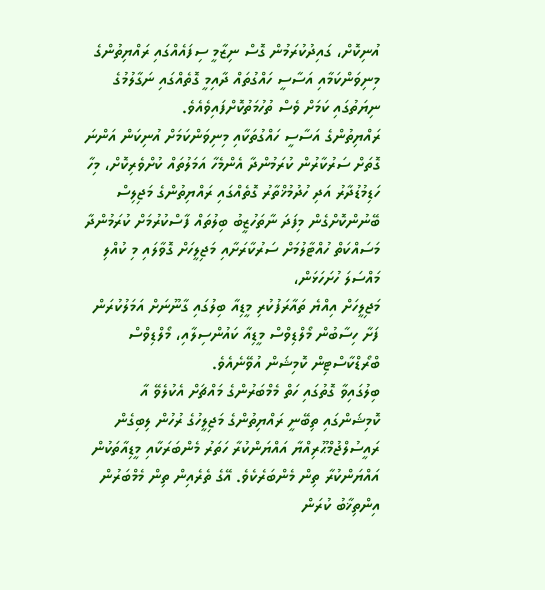އުނިކޮށް، ގައިދުކުރަމުން ގޮސް ނިޒާމީ ސިފައެއްގައި ރައްޔިތުންގެ މިނިވަންކަމާއި އަސާސީ ހައްގުތައް ދާއިމީ ގޮތެއްގައި ނަގާލުމުގެ ނިޔަތުގައި ކަމަށް ވެސް ތުހުމަތުކޮށްފައިވެއެވެ.
ރައްޔިތުންގެ އަސާސީ ހައްގުތަކާއި މިނިވަންކަމަށް އުނިކަން އަންނަ ގޮތަށް ސަރުކާރުން ކުރަމުންދާ އެންމެހާ އަމަލުތައް ކުށްވެރިކޮށް، މިހާ ހަޑިމުޑުދާރު އަދި ހުދުމުޚްތާރު ގޮތެއްގައި ރައްޔިތުންގެ މަޖިލިސް ބޭނުންކޮށްގެން މިފަދަ ނާތަހުޒީބު ބިލުތައް ފާސްކުރުމަށް ކުރަމުންދާ މަސައްކަތް ހުއްޓާލުމަށް ސަރުކާރަށާއި މަޖިލީހަށް ގޮވާލައި މި ކުއްލި މައްސަލަ ހުށަހަޅަން،
މަޖިލީހަށް އިއްޔެ ތައާރަފުކުރި މީޑިއާ ބިލުގައި ގާނޫނަށް އަމަލުކުރަން ފަށާ ހިސާބުން މޯލްޑިވްސް މީޑިއާ ކައުންސިލާއި، މޯލްޑިވްސް ބްރޯޑްކާސްޓިން ކޮމިޝަން އުވޭނެއެވެ.
ބިލުގައިވާ ގޮތުގައި ހަތް މެމްބަރުންގެ މައްޗަށް އެކުލެވޭ އާ ކޮމިޝަންގައި ތިބޭނީ ރައްޔިތުންގެ މަޖިލީހުގެ ރުހުން ލިބިގެން ރައީސުލްޖުމްޙޫރިއްޔާ އައްޔަންކުރާ ހަތަރު މެންބަރަކާއި މީޑިއާތަކުން އައްޔަންކުރާ ތިން މެންބަރެކެވެ. އޭގެ ތެރެއިން ތިން މެމްބަރުން އިންތިޚާބު ކުރަން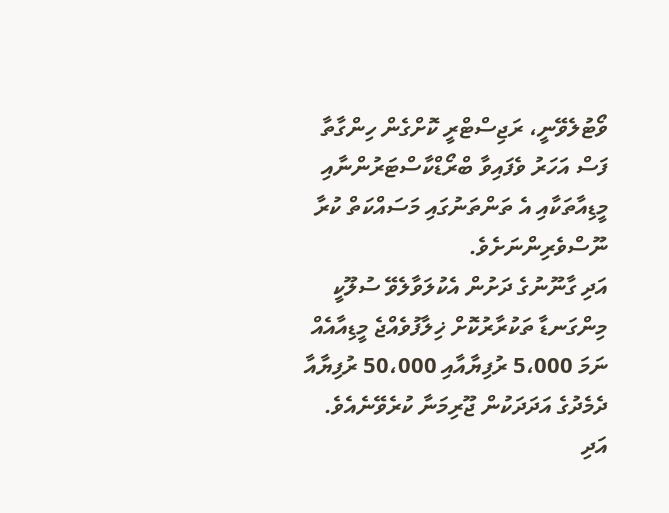ވޯޓުލެވޭނީ، ރަޖިސްޓްރީ ކޮށްގެން ހިންގާތާ ފަސް އަހަރު ވެފައިވާ ބްރޯޑްކާސްޓަރުންނާއި މީޑިއާތަކާއި އެ ތަންތަނުގައި މަސައްކަތް ކުރާ ނޫސްވެރިންނަށެވެ.
އަދި ގާނޫނުގެ ދަށުން އެކުލަވާލެވޭ ސުލޫކީ މިންގަނޑާ ތަކުރާރުކޮށް ޚިލާފުވެއްޖެ މީޑިއާއެއް ނަމަ 5،000 ރުފިޔާއާއި 50،000 ރުފިޔާއާ ދެމެދުގެ އަދަދަކުން ޖޫރިމަނާ ކުރެވޭނެއެވެ. އަދި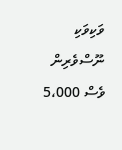ވަކިވަކި ނޫސްވެރިން ވެސް 5،000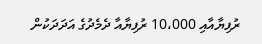ރުފިޔާއާއި 10،000 ރުފިޔާއާ ދެމެދުގެ އަދަދަކުން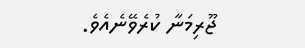ޖޫރިމަނާ ކުރެވޭނެއެވެ.